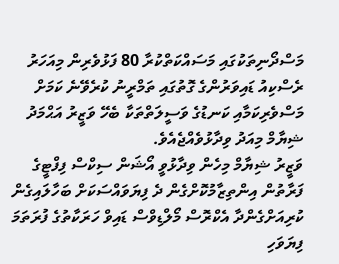މަސްދޯނިތަކުގައި މަސައްކަތްކުރާ 80 ފަޅުވެރިން މިއަހަރު ރެސްކިއު ޑައިވަރުންގެ ގޮތުގައި ތަމްރީނު ކުރެވޭނެ ކަމަށް މަސްވެރިކަމާއި ކަނޑުގެ ވަސީލަތްތަކާ ބެހޭ ވަޒީރު އަޙްމަދު ޝިޔާމް މިއަދު ވިދާޅުވެއްޖެއެވެ.
ވަޒީރު ޝިޔާމް މިހެން ވިދާޅުވީ އޯޝަން ސިކްސް ފިފްޓީގެ ފަރާތުން އިންތިޒާމުކޮށްގެން ދެ ފިޔަވައްސަކަށް ބަހާލައިގެން ކުރިއަށްގެންދާ އެކްރޮސް މޯލްޑިވްސް ޑައިވް ހަރަކާތުގެ ފުރަތަމަ ފިޔަވަހި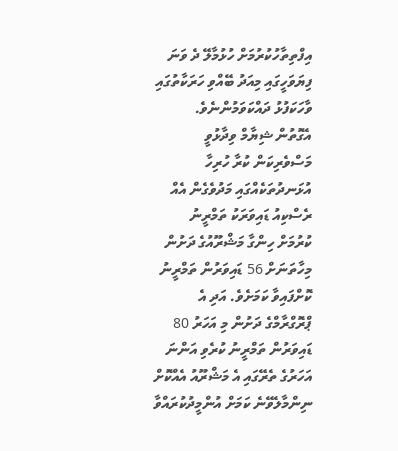އިފްތިތާހުކުރުމަށް ހުޅުމާލޭ ދެ ވަނަ ފިޔަވަހީގައި މިއަދު ބޭއްވި ހަރަކާތުގައި ވާހަކަފުޅު ދައްކަވަމުންނެވެ.
އެގޮތުން ޝިޔާމް ވިދާޅުވީ މަސްވެރިކަން ކުރާ ހުރިހާ އުޅަނދުތަކެއްގައި މަދުވެގެން އެއް ރެސްކިއު ޑައިވަރަކު ތަމްރީނު ކުރުމަށް ހިންގާ މަޝްރޫއުގެ ދަށުން މިހާތަނަށް 56 ޑައިވަރުން ތަމްރީނު ކޮށްފައިވާ ކަމަށެވެ. އަދި އެ ޕްރޮގްރާމްގެ ދަށުން މި އަހަރު 80 ޑައިވަރުން ތަމްރީނު ކުރެވި އަންނަ އަހަރުގެ ތެރޭގައި އެ މަޝްރޫއު އެއްކޮށް ނިންމާލެވޭނެ ކަމަށް އުންމީދުކުރައްވާ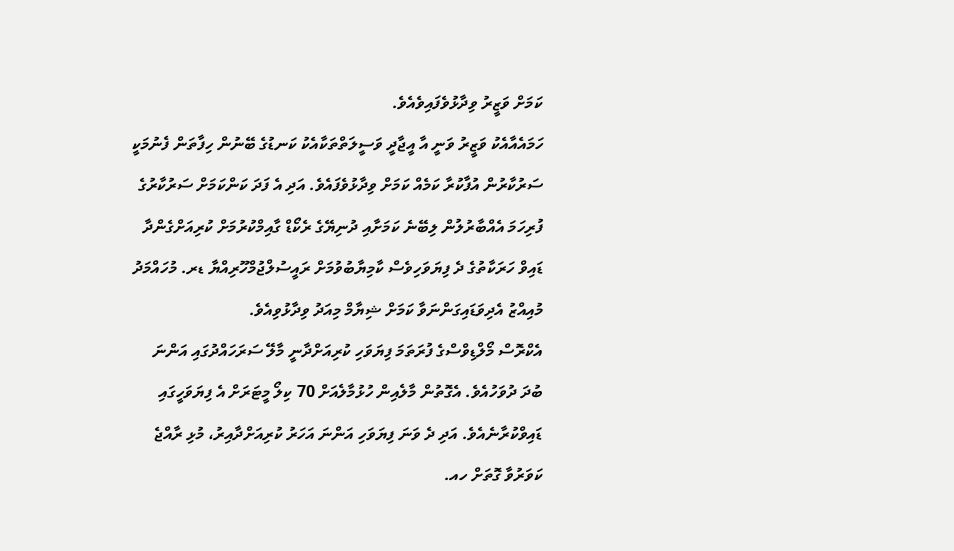ކަމަށް ވަޒީރު ވިދާޅުވެފައިވެއެވެ.
ހަމައެއާއެކު ވަޒީރު ވަނީ އާ އީޖާދީ ވަސީލަތްތަކާއެކު ކަނޑުގެ ބޭނުން ހިފާތަން ފެނުމަކީ ސަރުކާރުން އުފާކުރާ ކަމެއް ކަމަށް ވިދާޅުވެފައެވެ. އަދި އެ ފަދަ ކަންކަމަށް ސަރުކާރުގެ ފުރިހަމަ އެއްބާރުލުން ލިބޭނެ ކަމަށާއި ދުނިޔޭގެ ރެކޯޑް ގާއިމްކުރުމަށް ކުރިއަށްގެންދާ ޑައިވް ހަރަކާތުގެ ދެ ފިޔަވަހިވެސް ކާމިޔާބުވުމަށް ރައީސުލްޖުމްހޫރިއްޔާ ޑރ. މުހައްމަދު މުއިއްޒު އެދިވަޑައިގަންނަވާ ކަމަށް ޝިޔާމް މިއަދު ވިދާޅުވިއެވެ.
އެކްރޮސް މޯލްޑިވްސްގެ ފުރަތަމަ ފިޔަވަހި ކުރިއަށްދާނީ މާލޭ ސަރަހައްދުގައި އަންނަ ބުދަ ދުވަހުއެވެ. އެގޮތުން މާލެއިން ހުޅުމާލެއަށް 70 ކިލޯ މީޓަރަށް އެ ފިޔަވަހީގައި ޑައިވްކުރާނެއެވެ. އަދި ދެ ވަނަ ފިޔަވަހި އަންނަ އަހަރު ކުރިއަށްދާއިރު، މުޅި ރާއްޖެ ކަވަރުވާ ގޮތަށް ހއ.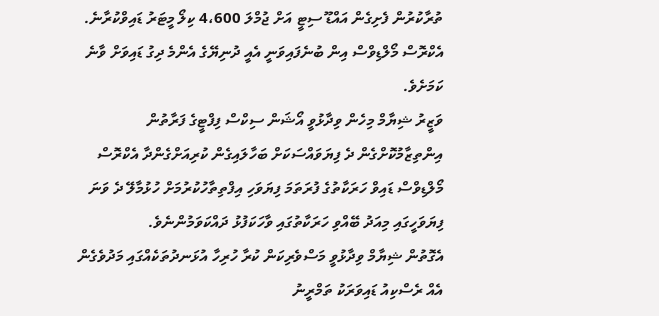ތުރާކުރުން ފެށިގެން އައްޑޫ ސިޓީ އަށް ޖުމްލަ 4،600 ކިލޯ މީޓަރު ޑައިވްކުރާނެ.
އެކްރޮސް މޯލްޑިވްސް އިން ބުނެފައިވަނީ އެއީ ދުނިޔޭގެ އެންމެ ދިގު ޑައިވަށް ވާނެ ކަމަށެވެ.
ވަޒީރު ޝިޔާމް މިހެން ވިދާޅުވީ އޯޝަން ސިކްސް ފިފްޓީގެ ފަރާތުން އިންތިޒާމުކޮށްގެން ދެ ފިޔަވައްސަކަށް ބަހާލައިގެން ކުރިއަށްގެންދާ އެކްރޮސް މޯލްޑިވްސް ޑައިވް ހަރަކާތުގެ ފުރަތަމަ ފިޔަވަހި އިފްތިތާހުކުރުމަށް ހުޅުމާލޭ ދެ ވަނަ ފިޔަވަހީގައި މިއަދު ބޭއްވި ހަރަކާތުގައި ވާހަކަފުޅު ދައްކަވަމުންނެވެ.
އެގޮތުން ޝިޔާމް ވިދާޅުވީ މަސްވެރިކަން ކުރާ ހުރިހާ އުޅަނދުތަކެއްގައި މަދުވެގެން އެއް ރެސްކިއު ޑައިވަރަކު ތަމްރީނު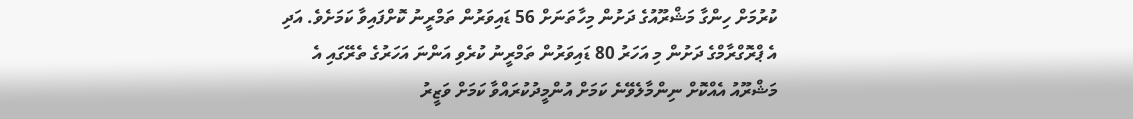ކުރުމަށް ހިންގާ މަޝްރޫއުގެ ދަށުން މިހާތަނަށް 56 ޑައިވަރުން ތަމްރީނު ކޮށްފައިވާ ކަމަށެވެ. އަދި އެ ޕްރޮގްރާމްގެ ދަށުން މި އަހަރު 80 ޑައިވަރުން ތަމްރީނު ކުރެވި އަންނަ އަހަރުގެ ތެރޭގައި އެ މަޝްރޫއު އެއްކޮށް ނިންމާލެވޭނެ ކަމަށް އުންމީދުކުރައްވާ ކަމަށް ވަޒީރު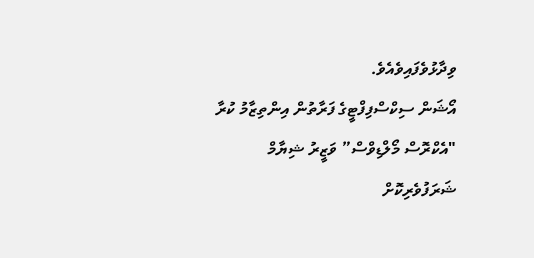ވިދާޅުވެފައިވެއެވެ.
އޯޝަން ސިކްސްފިފްޓީގެ ފަރާތުން އިންތިޒާމު ކުރާ "އެކްރޮސް މޯލްޑިވްސް” ވަޒީރު ޝިޔާމް ޝަރަފުވެރިކޮށް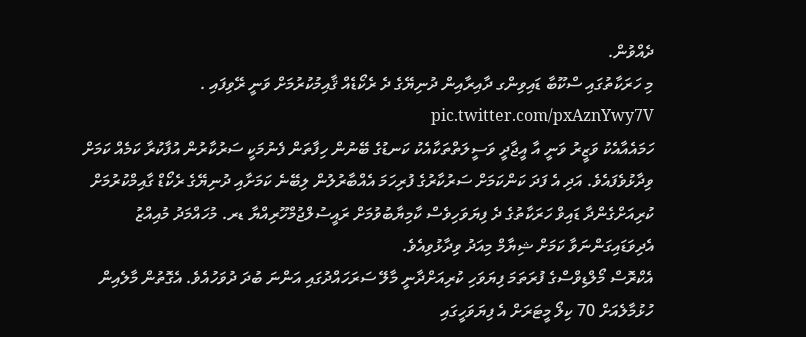ދެއްވުން.
މި ހަރަކާތުގައި ސްކޫބާ ޑައިވިންގ ދާއިރާއިން ދުނިޔޭގެ ދެ ރެކޯޑެއް ޤާއިމުކުރުމަށް ވަނީ ރޭވިފައި . pic.twitter.com/pxAznYwy7V
ހަމައެއާއެކު ވަޒީރު ވަނީ އާ އީޖާދީ ވަސީލަތްތަކާއެކު ކަނޑުގެ ބޭނުން ހިފާތަން ފެނުމަކީ ސަރުކާރުން އުފާކުރާ ކަމެއް ކަމަށް ވިދާޅުވެފައެވެ. އަދި އެ ފަދަ ކަންކަމަށް ސަރުކާރުގެ ފުރިހަމަ އެއްބާރުލުން ލިބޭނެ ކަމަށާއި ދުނިޔޭގެ ރެކޯޑް ގާއިމްކުރުމަށް ކުރިއަށްގެންދާ ޑައިވް ހަރަކާތުގެ ދެ ފިޔަވަހިވެސް ކާމިޔާބުވުމަށް ރައީސުލްޖުމްހޫރިއްޔާ ޑރ. މުހައްމަދު މުއިއްޒު އެދިވަޑައިގަންނަވާ ކަމަށް ޝިޔާމް މިއަދު ވިދާޅުވިއެވެ.
އެކްރޮސް މޯލްޑިވްސްގެ ފުރަތަމަ ފިޔަވަހި ކުރިއަށްދާނީ މާލޭ ސަރަހައްދުގައި އަންނަ ބުދަ ދުވަހުއެވެ. އެގޮތުން މާލެއިން ހުޅުމާލެއަށް 70 ކިލޯ މީޓަރަށް އެ ފިޔަވަހީގައި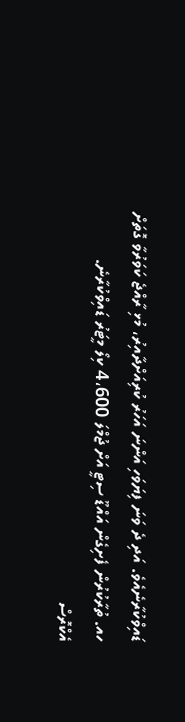ޑައިވްކުރާނެއެވެ. އަދި ދެ ވަނަ ފިޔަވަހި އަންނަ އަހަރު ކުރިއަށްދާއިރު، މުޅި ރާއްޖެ ކަވަރުވާ ގޮތަށް ހއ. ތުރާކުރުން ފެށިގެން އައްޑޫ ސިޓީ އަށް ޖުމްލަ 4،600 ކިލޯ މީޓަރު ޑައިވްކުރާނެ.
އެކްރޮސް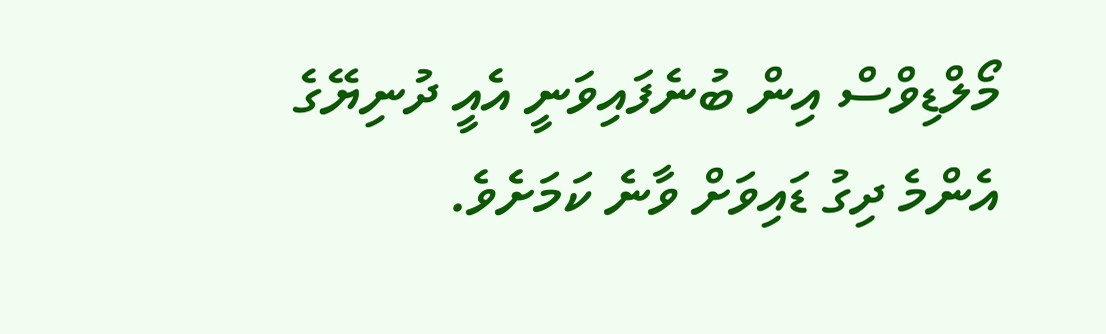މޯލްޑިވްސް އިން ބުނެފައިވަނީ އެއީ ދުނިޔޭގެ އެންމެ ދިގު ޑައިވަށް ވާނެ ކަމަށެވެ.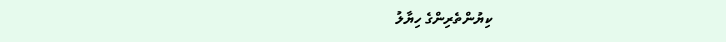ކިޔުންތެރިންގެ ހިޔާލު